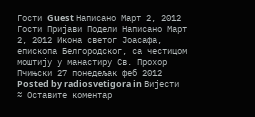Гости Guest Написано Март 2, 2012 Гости Пријави Подели Написано Март 2, 2012 Икона светог Јоасафа, епископа Белгородског, са честицом моштију у манастиру Св. Прохор Пчињски 27 понедељак феб 2012 Posted by radiosvetigora in Вијести ≈ Оставите коментар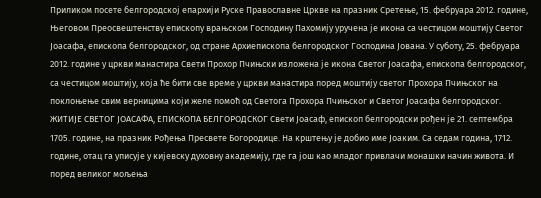Приликом посете белгородској епархији Руске Православне Цркве на празник Сретење, 15. фебруара 2012. године, Његовом Преосвештенству епископу врањском Господину Пахомију уручена је икона са честицом моштију Светог Јоасафа, епископа белгородског, од стране Архиепископа белгородског Господина Јована. У суботу, 25. фебруара 2012. године у цркви манастира Свети Прохор Пчињски изложена је икона Светог Јоасафа, епископа белгородског, са честицом моштију, која ће бити све време у цркви манастира поред моштију светог Прохора Пчињског на поклоњење свим верницима који желе помоћ од Светога Прохора Пчињског и Светог Јоасафа белгородског. ЖИТИЈЕ СВЕТОГ ЈОАСАФА, ЕПИСКОПА БЕЛГОРОДСКОГ Свети Јоасаф, епископ белгородски рођен је 21. септембра 1705. године, на празник Рођења Пресвете Богородице. На крштењу је добио име Јоаким. Са седам година, 1712. године, отац га уписује у кијевску духовну академију, где га још као младог привлачи монашки начин живота. И поред великог мољења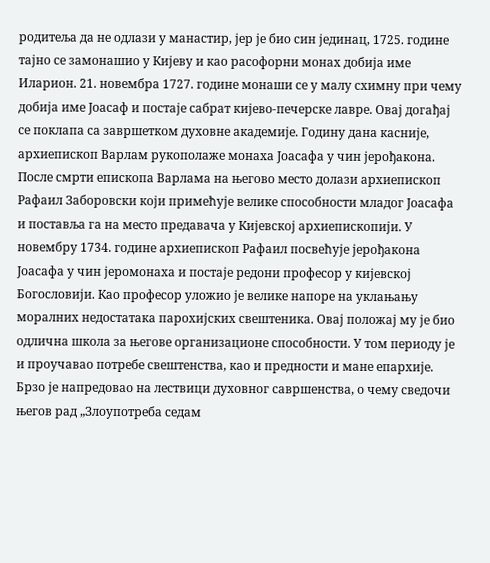родитеља да не одлази у манастир, јер је био син јединац, 1725. године тајно се замонашио у Кијеву и као расофорни монах добија име Иларион. 21. новембра 1727. године монаши се у малу схимну при чему добија име Јоасаф и постаје сабрат кијево-печерске лавре. Овај догађај се поклапа са завршетком духовне академије. Годину дана касније, архиепископ Варлам рукополаже монаха Јоасафа у чин јерођакона. После смрти епископа Варлама на његово место долази архиепископ Рафаил Заборовски који примећује велике способности младог Јоасафа и поставља га на место предавача у Кијевској архиепископији. У новембру 1734. године архиепископ Рафаил посвећује јерођакона Јоасафа у чин јеромонаха и постаје редони професор у кијевској Богословији. Као професор уложио је велике напоре на уклањању моралних недостатака парохијских свештеника. Овај положај му је био одлична школа за његове организационе способности. У том периоду је и проучавао потребе свештенства, као и предности и мане епархије. Брзо је напредовао на лествици духовног савршенства, о чему сведочи његов рад „Злоупотреба седам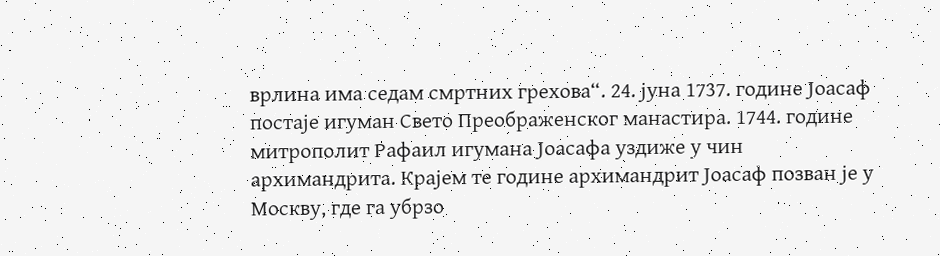врлина има седам смртних грехова“. 24. јуна 1737. године Јоасаф постаје игуман Свето Преображенског манастира. 1744. године митрополит Рафаил игумана Јоасафа уздиже у чин архимандрита. Крајем те године архимандрит Јоасаф позван је у Москву, где га убрзо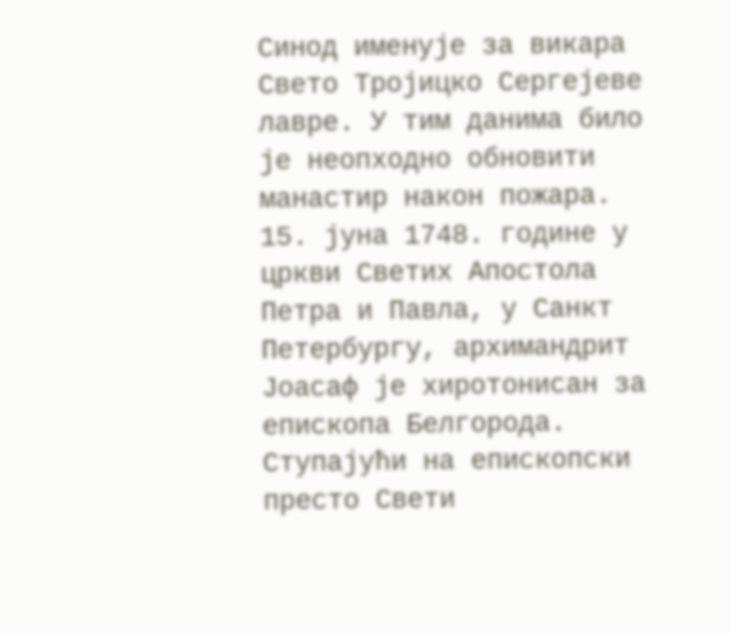Синод именује за викара Свето Тројицко Сергејеве лавре. У тим данима било је неопходно обновити манастир након пожара. 15. јуна 1748. године у цркви Светих Апостола Петра и Павла, у Санкт Петербургу, архимандрит Јоасаф је хиротонисан за епископа Белгорода. Ступајући на епископски престо Свети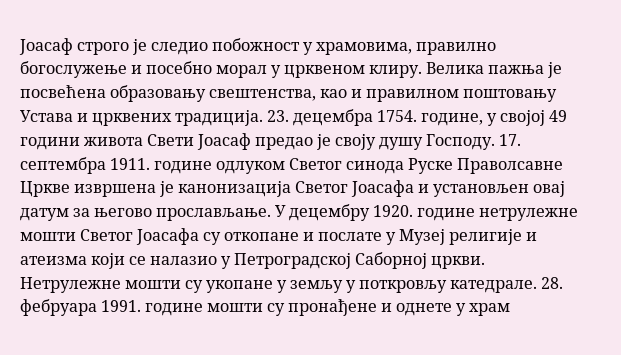Јоасаф строго је следио побожност у храмовима, правилно богослужење и посебно морал у црквеном клиру. Велика пажња је посвећена образовању свештенства, као и правилном поштовању Устава и црквених традиција. 23. децембра 1754. године, у својој 49 години живота Свети Јоасаф предао је своју душу Господу. 17. септембра 1911. године одлуком Светог синода Руске Праволсавне Цркве извршена је канонизација Светог Јоасафа и установљен овај датум за његово прослављање. У децембру 1920. године нетрулежне мошти Светог Јоасафа су откопане и послате у Музеј религије и атеизма који се налазио у Петроградској Саборној цркви. Нетрулежне мошти су укопане у земљу у поткровљу катедрале. 28. фебруара 1991. године мошти су пронађене и однете у храм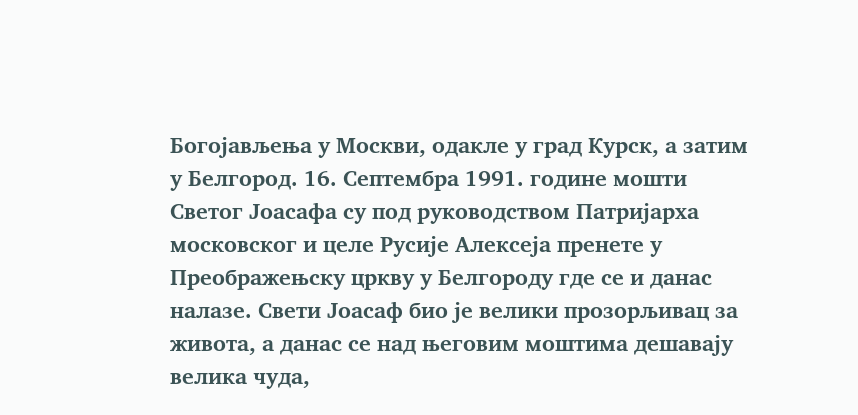Богојављења у Москви, одакле у град Курск, а затим у Белгород. 16. Септембра 1991. године мошти Светог Јоасафа су под руководством Патријарха московског и целе Русије Алексеја пренете у Преображењску цркву у Белгороду где се и данас налазе. Свети Јоасаф био је велики прозорљивац за живота, а данас се над његовим моштима дешавају велика чуда,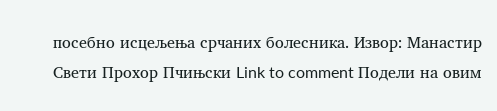посебно исцељења срчаних болесника. Извор: Манастир Свети Прохор Пчињски Link to comment Подели на овим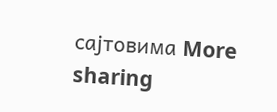сајтовима More sharing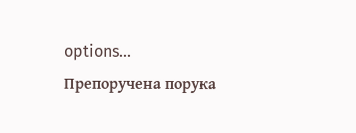options...
Препоручена порука